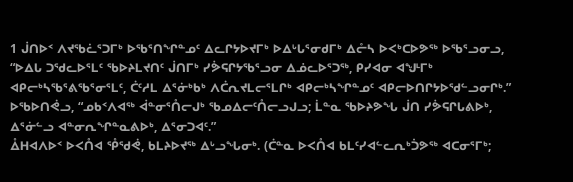1 ᒎᑎᐅᑉ ᐱᔪᖃᓛᕐᑐᒥᒃ ᐅᖃᕐᑎᖏᓐᓄᑦ ᐃᓚᒋᔭᐅᔪᒥᒃ ᐅᐃᒡᒐᕐᓂᑯᒥᒃ ᐃᓔᓴ ᐅᐸᒃᑕᐅᕗᖅ ᐅᖃᕐᓗᓂᓗ, “ᐅᐃᒐ ᑐᖁᓚᐅᕐᒪᑦ ᖃᐅᔨᒪᔪᑎᑦ ᒎᑎᒥᒃ ᓯᕘᕋᒋᔭᖃᕐᓗᓂ ᐃᓅᓚᐅᕐᑐᖅ, ᑭᓯᐊᓂ ᐊᖑᒻᒥᒃ ᐊᑭᓕᒃᓴᖃᕐᕕᖃᕐᓂᕐᒪᑦ, ᑖᑦᓱᒪ ᐃᕐᓃᒃᑲᒃ ᐱᑖᕆᔪᒪᓕᕐᒪᒋᒃ ᐊᑭᓕᒃᓴᖏᓐᓄᑦ ᐊᑭᓕᐅᑎᒋᔭᐅᖁᓪᓗᓂᒋᒃ.”
ᐅᖃᐅᑎᕚᓗ, “ᓄᑲᑉᐱᐊᖅ ᐋᓐᓂᕐᑍᓕᒍᒃ ᖃᓄᐃᓕᑦᑍᓕᓗᒍᓗ; ᒫᓐᓇ ᖃᐅᔨᕗᖓ ᒎᑎ ᓯᕘᕋᒋᒐᕕᐅᒃ, ᐃᕐᓃᓪᓗ ᐊᓐᓂᕆᖏᓐᓇᕕᐅᒃ, ᐃᕐᓂᑐᐊᑦ.”
ᐂᕼᐊᐱᐅᑉ ᐅᐸᑍᐊ ᕾᖁᕚ, ᑲᒪᔨᐅᔪᖅ ᐃᒡᓗᖓᓂᒃ. (ᑖᓐᓇ ᐅᐸᑍᐊ ᑲᒪᑦᓯᐊᓪᓚᕆᒃᑑᕗᖅ ᐊᑕᓂᕐᒥᒃ;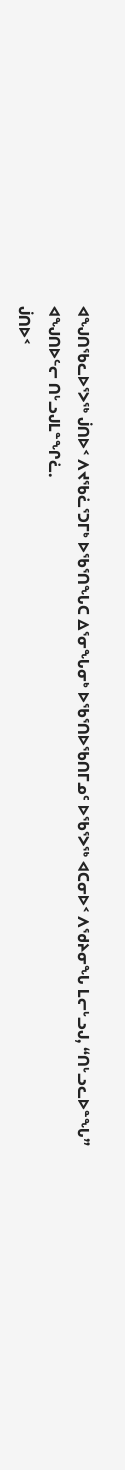ᐊᖑᑎᖃᓚᐅᕐᐳᖅ ᒎᑎᐅᑉ ᐱᔪᖃᓛᕐᑐᒥᒃ ᐅᖃᕐᑎᖓᑕ ᐃᕐᓂᖓᓂᒃ ᐅᖃᕐᑎᐅᖃᑎᒥᓄᑦ ᐅᖃᕐᐳᖅ ᐊᑕᓂᐅᑉ ᐱᖁᔨᓂᖓ ᒪᓕᒡᓗᒍ, “ᑎᒡᓗᓚᐅᓐᖓ” ᐊᖑᑎᐅᓪᓕ ᑎᒡᓗᒍᒪᓐᖏᓛ.
ᒎᑎᐅᑉ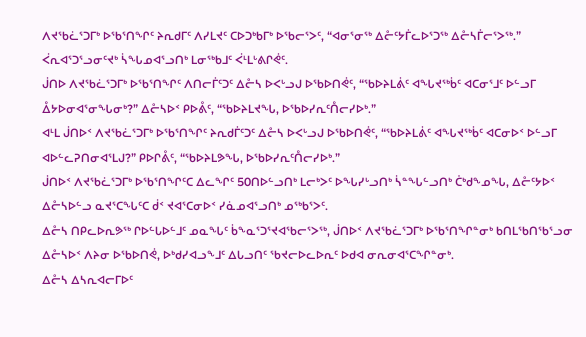ᐱᔪᖃᓛᕐᑐᒥᒃ ᐅᖃᕐᑎᖏᑦ ᔨᕆᑯᒥᑦ ᐱᓯᒪᔪᑦ ᑕᐅᑐᒃᑲᒥᒃ ᐅᖃᓕᕐᐳᑦ, “ᐊᓂᕐᓂᖅ ᐃᓔᑦᔭᒦᓚᐅᕐᑐᖅ ᐃᓔᓴᒦᓕᕐᐳᖅ.” ᐹᕆᐊᕐᑐᕐᓗᓂᑦᔪᒃ ᓵᖓᓄᐊᕐᓗᑎᒃ ᒪᓂᖅᑲᒧᑦ ᐹᒻᒪᒡᕕᒋᕚᑦ.
ᒎᑎᐅ ᐱᔪᖃᓛᕐᑐᒥᒃ ᐅᖃᕐᑎᖏᑦ ᐱᑎᓕᒦᑦᑐᑦ ᐃᓔᓴ ᐅᐸᒡᓗᒍ ᐅᖃᐅᑎᕚᑦ, “ᖃᐅᔨᒪᕖᑦ ᐊᖓᔪᖅᑳᑦ ᐊᑕᓂᕐᒧᑦ ᐅᓪᓗᒥ ᐂᔭᐅᓂᐊᕐᓂᖓᓂᒃ?” ᐃᓔᓴᐅᑉ ᑭᐅᕔᑦ, “ᖃᐅᔨᒪᔪᖓ, ᐅᖃᐅᓯᕆᑦᑍᓕᓯᐅᒃ.”
ᐊᒻᒪ ᒎᑎᐅᑉ ᐱᔪᖃᓛᕐᑐᒥᒃ ᐅᖃᕐᑎᖏᑦ ᔨᕆᑯᒦᑦᑐᑦ ᐃᓔᓴ ᐅᐸᒡᓗᒍ ᐅᖃᐅᑎᕚᑦ, “ᖃᐅᔨᒪᕖᑦ ᐊᖓᔪᖅᑳᑦ ᐊᑕᓂᐅᑉ ᐅᓪᓗᒥ ᐊᐅᓪᓚᕈᑎᓂᐊᕐᒪᒍ?” ᑭᐅᒋᕔᑦ, “ᖃᐅᔨᒪᕗᖓ, ᐅᖃᐅᓯᕆᑦᑍᓕᓯᐅᒃ.”
ᒎᑎᐅᑉ ᐱᔪᖃᓛᕐᑐᒥᒃ ᐅᖃᕐᑎᖏᑦᑕ ᐃᓚᖏᑦ 50ᑎᐅᓪᓗᑎᒃ ᒪᓕᒃᐳᑦ ᐅᖓᓯᒡᓗᑎᒃ ᓵᓐᖓᓪᓗᑎᒃ ᑖᒃᑯᖕᓄᖓ, ᐃᓔᑦᔭᐅᑉ ᐃᓔᓴᐅᓪᓗ ᓇᔪᕐᑕᖓᑦᑕ ᑰᑉ ᔪᐊᕐᑕᓂᐅᑉ ᓯᓈᓄᐊᕐᓗᑎᒃ ᓄᖅᑲᕐᐳᑦ.
ᐃᓔᓴ ᑎᑭᓚᐅᕆᕗᖅ ᒋᐅᓪᒐᐅᓪᒧᑦ ᓄᓇᖓᑦ ᑳᖕᓇᕐᑐᕐᔪᐊᖃᓕᕐᐳᖅ, ᒎᑎᐅᑉ ᐱᔪᖃᓛᕐᑐᒥᒃ ᐅᖃᕐᑎᖏᓐᓂᒃ ᑲᑎᒪᖃᑎᖃᕐᓗᓂ ᐃᓔᓴᐅᑉ ᐱᔨᓂ ᐅᖃᐅᑎᕚ, ᐅᒃᑯᓯᐊᓗᖕᒧᑦ ᐃᒐᓗᑎᑦ ᖃᔪᓕᐅᓚᐅᕆᑦ ᐅᑯᐊ ᓂᕆᓂᐊᕐᑕᖏᓐᓂᒃ.
ᐃᓔᓴ ᐃᓴᕆᐊᓕᒥᐅᑦ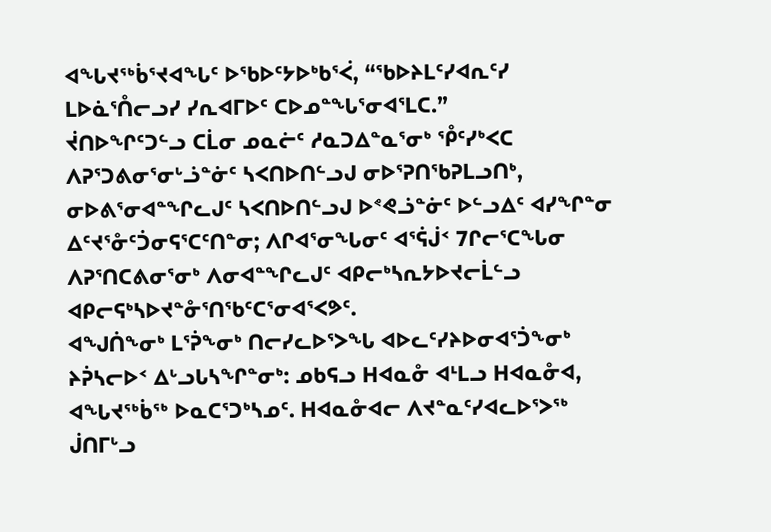ᐊᖓᔪᖅᑳᕐᔪᐊᖓᑦ ᐅᖃᐅᑦᔭᐅᒃᑲᕐᐹ, “ᖃᐅᔨᒪᑦᓯᐊᕆᑦᓯ ᒪᐅᓈᕐᑍᓕᓗᓯ ᓯᕆᐊᒥᐅᑦ ᑕᐅᓄᓐᖓᕐᓂᐊᕐᒪᑕ.”
ᔫᑎᐅᖏᑦᑐᓪᓗ ᑕᒫᓂ ᓄᓇᓖᑦ ᓱᓇᑐᐃᓐᓇᕐᓂᒃ ᕾᑦᓯᒃᐸᑕ ᐱᕈᕐᑐᕕᓂᕐᓂᒡᓘᓐᓃᑦ ᓴᐸᑎᐅᑎᓪᓗᒍ ᓂᐅᕐᕈᑎᖃᕈᒪᓗᑎᒃ, ᓂᐅᕕᕐᓂᐊᓐᖏᓚᒍᑦ ᓴᐸᑎᐅᑎᓪᓗᒍ ᐅᕝᕙᓘᓐᓃᑦ ᐅᓪᓗᐃᑦ ᐊᓯᖏᓐᓂ ᐃᑦᔪᕐᓁᑦᑑᓂᕋᕐᑕᑦᑎᓐᓂ; ᐱᒋᐊᕐᓂᖓᓂᑦ ᐊᕐᕌᒎᑉ 7ᒋᓕᕐᑕᖓᓂ ᐱᕈᕐᑎᑕᕕᓂᕐᓂᒃ ᐱᓂᐊᓐᖏᓚᒍᑦ ᐊᑭᓕᒃᓴᕆᔭᐅᔪᓕᒫᓪᓗ ᐊᑭᓕᕋᒃᓴᐅᔪᓐᓁᕐᑎᖃᑦᑕᕐᓂᐊᕐᐸᕗᑦ.
ᐊᖑᑏᖕᓂᒃ ᒪᕐᕉᖕᓂᒃ ᑎᓕᓯᓚᐅᕐᐳᖓ ᐊᐅᓚᑦᓯᔨᐅᓂᐊᕐᑑᖕᓂᒃ ᔨᕉᓴᓕᐅᑉ ᐃᒡᓗᒐᓴᖏᓐᓂᒃ: ᓄᑲᕋᓗ ᕼᐊᓇᓁ ᐊᒻᒪᓗ ᕼᐊᓇᓁᐊ, ᐊᖓᔪᖅᑳᖅ ᐅᓇᑕᕐᑐᒃᓴᓄᑦ. ᕼᐊᓇᓁᐊᓕ ᐱᔪᓐᓇᑦᓯᐊᓚᐅᕐᐳᖅ ᒎᑎᒥᒡᓗ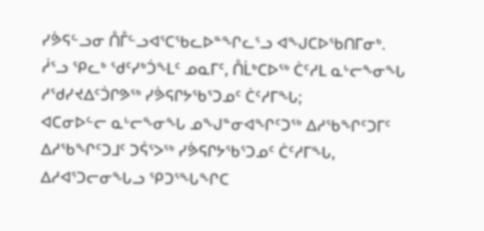ᓯᕘᕋᓪᓗᓂ ᑍᒤᓪᓗᐊᕐᑕᖃᓚᐅᓐᖏᓚᕐᓗ ᐊᖑᑕᐅᖃᑎᒥᓂᒃ.
ᓲᕐᓗ ᕿᓚᒃ ᖁᑦᓯᒃᑑᖕᒪᑦ ᓄᓇᒥᑦ, ᑍᒫᒃᑕᐅᖅ ᑖᑦᓱᒪ ᓇᒡᓕᖕᓂᖓ ᓱᖁᓯᔪᐃᑦᑑᒋᕗᖅ ᓯᕘᕋᒋᔭᖃᕐᑐᓄᑦ ᑖᑦᓱᒥᖓ;
ᐊᑕᓂᐅᓪᓕ ᓇᒡᓕᖕᓂᖓ ᓄᖑᓐᓂᐊᖏᑦᑐᖅ ᐃᓱᖃᖏᑦᑐᒥᑦ ᐃᓱᖃᖏᑦᑐᒧᑦ ᑐᕌᕐᐳᖅ ᓯᕘᕋᒋᔭᖃᕐᑐᓄᑦ ᑖᑦᓱᒥᖓ, ᐃᓱᐊᕐᑐᓕᓂᖓᓗ ᕿᑐᕐᖓᖏᑕ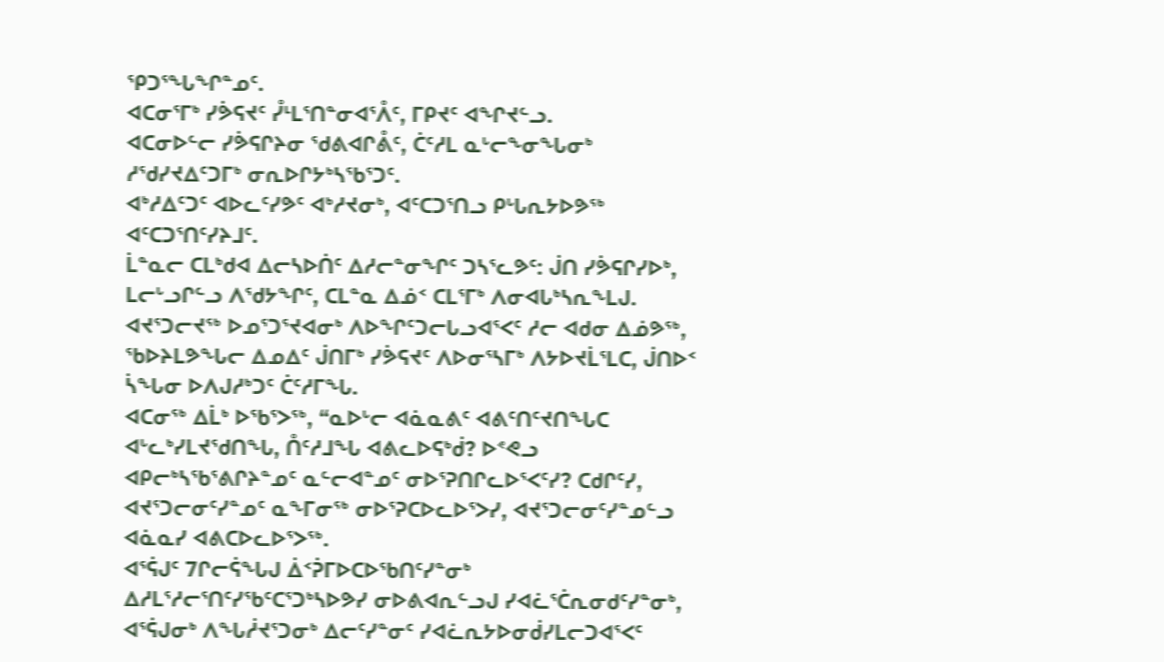ᕿᑐᕐᖓᖏᓐᓄᑦ.
ᐊᑕᓂᕐᒥᒃ ᓯᕘᕋᔪᑦ ᓮᒻᒪᕐᑎᓐᓂᐊᕐᐰᑦ, ᒥᑭᔪᑦ ᐊᖏᔪᓪᓗ.
ᐊᑕᓂᐅᓪᓕ ᓯᕘᕋᒋᔨᓂ ᖁᕕᐊᒋᕔᑦ, ᑖᑦᓱᒪ ᓇᒡᓕᖕᓂᖓᓂᒃ ᓱᖁᓯᔪᐃᑦᑐᒥᒃ ᓂᕆᐅᒋᔭᒃᓴᖃᕐᑐᑦ.
ᐊᒃᓱᐃᑦᑐᑦ ᐊᐅᓚᑦᓯᕗᑦ ᐊᒃᓱᔪᓂᒃ, ᐊᑦᑕᑐᕐᑎᓗ ᑭᒡᒐᕆᔭᐅᕗᖅ ᐊᑦᑕᑐᕐᑎᑦᓯᔨᒧᑦ.
ᒫᓐᓇᓕ ᑕᒪᒃᑯᐊ ᐃᓕᓴᐅᑏᑦ ᐃᓱᓕᓐᓂᖏᑦ ᑐᓴᕐᓚᕗᑦ: ᒎᑎ ᓯᕘᕋᒋᓯᐅᒃ, ᒪᓕᒡᓗᒋᓪᓗ ᐱᖁᔭᖏᑦ, ᑕᒪᓐᓇ ᐃᓅᑉ ᑕᒪᕐᒥᒃ ᐱᓂᐊᒐᒃᓴᕆᖕᒪᒍ.
ᐊᔪᕐᑐᓕᔪᖅ ᐅᓄᕐᑐᕐᔪᐊᓂᒃ ᐱᐅᖏᑦᑐᓕᒐᓗᐊᕐᐸᑦ ᓱᓕ ᐊᑯᓂ ᐃᓅᕗᖅ, ᖃᐅᔨᒪᕗᖓᓕ ᐃᓄᐃᑦ ᒎᑎᒥᒃ ᓯᕘᕋᔪᑦ ᐱᐅᓂᕐᓴᒥᒃ ᐱᔭᐅᔪᒫᕐᒪᑕ, ᒎᑎᐅᑉ ᓵᖓᓂ ᐅᐱᒍᓱᒃᑐᑦ ᑖᑦᓱᒥᖓ.
ᐊᑕᓂᖅ ᐃᒫᒃ ᐅᖃᕐᐳᖅ, “ᓇᐅᒡᓕ ᐊᓈᓇᕕᑦ ᐊᕕᑦᑎᑦᔪᑎᖓᑕ ᐊᒡᓚᒃᓯᒪᔪᖁᑎᖓ, ᑍᑦᓱᒧᖓ ᐊᕕᓚᐅᕋᒃᑰ? ᐅᕝᕙᓗ ᐊᑭᓕᒃᓴᖃᕐᕕᒋᔨᓐᓄᑦ ᓇᓪᓕᐊᓐᓄᑦ ᓂᐅᕐᕈᑎᒋᓚᐅᕐᐸᑦᓯ? ᑕᑯᒋᑦᓯ, ᐊᔪᕐᑐᓕᓂᑦᓯᓐᓄᑦ ᓇᖕᒥᓂᖅ ᓂᐅᕐᕈᑕᐅᓚᐅᕐᐳᓯ, ᐊᔪᕐᑐᓕᓂᑦᓯᓐᓄᓪᓗ ᐊᓈᓇᓯ ᐊᕕᑕᐅᓚᐅᕐᐳᖅ.
ᐊᕐᕌᒍᑦ 7ᒋᓕᕌᖓᒍ ᐄᑉᕉᒥᐅᑕᐅᖃᑎᑦᓯᓐᓂᒃ ᐃᓱᒪᕐᓱᓕᕐᑎᑦᓯᖃᑦᑕᕐᑐᒃᓴᐅᕗᓯ ᓂᐅᕕᐊᕆᓪᓗᒍ ᓯᐊᓛᕐᑖᕆᓂᑯᑦᓯᓐᓂᒃ, ᐊᕐᕌᒍᓂᒃ ᐱᖓᓲᔪᕐᑐᓂᒃ ᐃᓕᑦᓯᓐᓂᑦ ᓯᐊᓛᕆᔭᐅᓂᑰᓯᒪᓕᑐᐊᕐᐸᑦ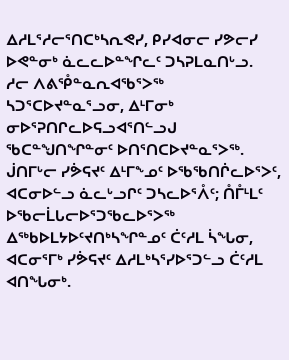ᐃᓱᒪᕐᓱᓕᕐᑎᑕᒃᓴᕆᕙᓯ, ᑭᓯᐊᓂᓕ ᓯᕗᓕᓯ ᐅᕙᓐᓂᒃ ᓈᓚᓚᐅᓐᖏᓚᑦ ᑐᓴᕈᒪᓇᑎᒡᓗ.
ᓱᓕ ᐱᕕᕾᓐᓇᕆᐊᖃᕐᐳᖅ ᓴᑐᕐᑕᐅᔪᓐᓇᕐᓗᓂ, ᐃᒻᒥᓂᒃ ᓂᐅᕐᕈᑎᒋᓚᐅᕋᓗᐊᕐᑎᓪᓗᒍ ᖃᑕᓐᖑᑎᖏᓐᓂᑦ ᐅᑎᕐᑎᑕᐅᔪᓐᓇᕐᐳᖅ.
ᒎᑎᒥᒡᓕ ᓯᕘᕋᔪᑦ ᐃᒻᒥᖕᓄᑦ ᐅᖃᖃᑎᒌᓚᐅᕐᐳᑦ, ᐊᑕᓂᐅᓪᓗ ᓈᓚᒡᓗᒋᑦ ᑐᓴᓚᐅᕐᐰᑦ; ᑍᒤᒻᒪᑦ ᐅᖃᓕᒫᒐᓕᐅᕐᑐᖃᓚᐅᕐᐳᖅ ᐃᖅᑲᐅᒪᔭᐅᑦᔪᑎᒃᓴᖏᓐᓄᑦ ᑖᑦᓱᒪ ᓵᖓᓂ, ᐊᑕᓂᕐᒥᒃ ᓯᕘᕋᔪᑦ ᐃᓱᒪᒃᓴᕐᓯᐅᕐᑐᓪᓗ ᑖᑦᓱᒪ ᐊᑎᖓᓂᒃ.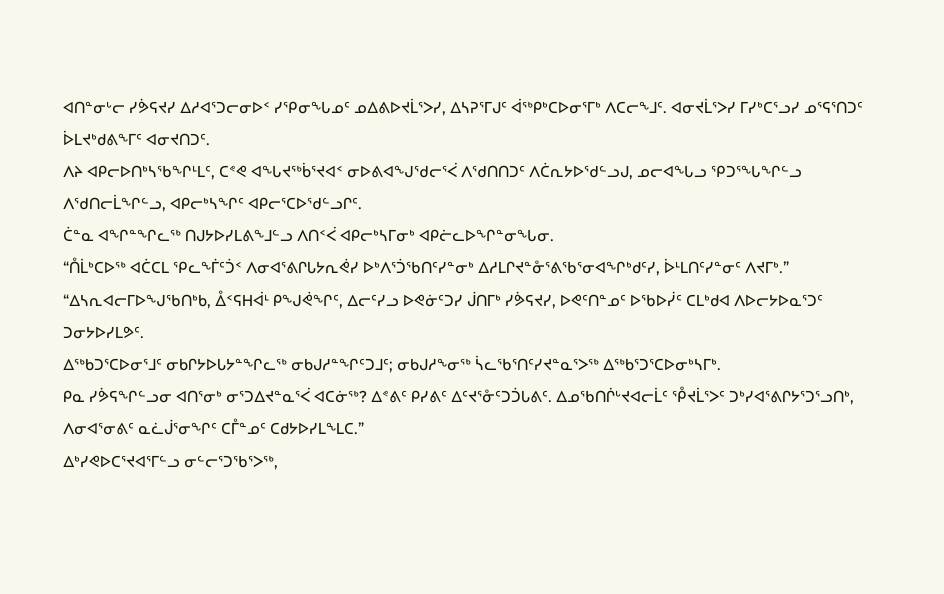ᐊᑎᓐᓂᒡᓕ ᓯᕘᕋᔪᓯ ᐃᓱᐊᕐᑐᓕᓂᐅᑉ ᓯᕿᓂᖓᓄᑦ ᓄᐃᕕᐅᔪᒫᕐᐳᓯ, ᐃᓴᕈᕐᒥᒍᑦ ᐋᖅᑭᒃᑕᐅᓂᕐᒥᒃ ᐱᑕᓕᖕᒧᑦ. ᐊᓂᔪᒫᕐᐳᓯ ᒥᓯᒃᑕᕐᓗᓯ ᓄᕐᕋᕐᑎᑐᑦ ᐆᒪᔪᒃᑯᕕᖕᒥᑦ ᐊᓂᔪᑎᑐᑦ.
ᐱᔨ ᐊᑭᓕᐅᑎᒃᓴᖃᖏᒻᒪᑦ, ᑕᕝᕙ ᐊᖓᔪᖅᑳᕐᔪᐊᑉ ᓂᐅᕕᐊᖑᖁᓕᕐᐹ ᐱᖁᑎᑎᑐᑦ ᐱᑖᕆᔭᐅᖁᓪᓗᒍ, ᓄᓕᐊᖓᓗ ᕿᑐᕐᖓᖏᓪᓗ ᐱᖁᑎᓕᒫᖏᓪᓗ, ᐊᑭᓕᒃᓴᖏᑦ ᐊᑭᓕᕐᑕᐅᖁᓪᓗᒋᑦ.
ᑖᓐᓇ ᐊᖏᓐᖏᓚᖅ ᑎᒍᔭᐅᓯᒪᕕᖕᒧᓪᓗ ᐱᑎᑉᐹ ᐊᑭᓕᒃᓴᒥᓂᒃ ᐊᑭᓖᓚᐅᖏᓐᓂᖓᓂ.
“ᑍᒫᒃᑕᐅᖅ ᐊᑖᑕᒪ ᕿᓚᖕᒦᑦᑑᑉ ᐱᓂᐊᕐᕕᒋᒐᔭᕆᕚᓯ ᐅᒃᐱᕐᑑᖃᑎᑦᓯᓐᓂᒃ ᐃᓱᒪᒋᔪᓐᓁᕐᕕᖃᕐᓂᐊᖏᒃᑯᑦᓯ, ᐆᒻᒪᑎᑦᓯᓐᓂᑦ ᐱᔪᒥᒃ.”
“ᐃᓴᕆᐊᓕᒥᐅᖑᖃᑎᒃᑲ, ᐂᑉᕋᕼᐋᒻ ᑭᖑᕚᖏᑦ, ᐃᓕᑦᓯᓗ ᐅᕙᓃᑦᑐᓯ ᒎᑎᒥᒃ ᓯᕘᕋᔪᓯ, ᐅᕙᑦᑎᓐᓄᑦ ᐅᖃᐅᓰᑦ ᑕᒪᒃᑯᐊ ᐱᐅᓕᔭᐅᓇᕐᑐᑦ ᑐᓂᔭᐅᓯᒪᕗᑦ.
ᐃᖅᑲᑐᕐᑕᐅᓂᕐᒧᑦ ᓂᑲᒋᔭᐅᒐᔭᓐᖏᓚᖅ ᓂᑲᒍᓱᓐᖏᑦᑐᒧᑦ; ᓂᑲᒍᓱᖕᓂᖅ ᓵᓚᖃᕐᑎᑦᓯᔪᓐᓇᕐᐳᖅ ᐃᖅᑲᕐᑐᕐᑕᐅᓂᒃᓴᒥᒃ.
ᑭᓇ ᓯᕘᕋᖏᓪᓗᓂ ᐊᑎᕐᓂᒃ ᓂᕐᑐᐃᔪᓐᓇᕐᐹ ᐊᑕᓃᖅ? ᐃᕝᕕᑦ ᑭᓯᕕᑦ ᐃᑦᔪᕐᓁᑦᑐᑑᒐᕕᑦ. ᐃᓄᖃᑎᒌᒡᔪᐊᓕᒫᑦ ᕾᔪᒫᕐᐳᑦ ᑐᒃᓯᐊᕐᕕᒋᔭᕐᑐᕐᓗᑎᒃ, ᐱᓂᐊᕐᓂᕕᑦ ᓇᓛᒎᕐᓂᖏᑦ ᑕᒤᓐᓄᑦ ᑕᑯᔭᐅᓯᒪᖕᒪᑕ.”
ᐃᒃᓯᕙᐅᑕᕐᔪᐊᕐᒥᓪᓗ ᓂᓪᓕᕐᑐᖃᕐᐳᖅ,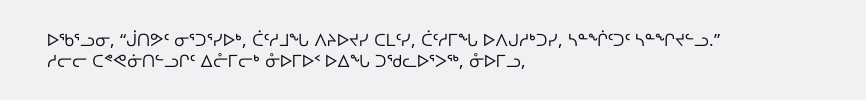ᐅᖃᕐᓗᓂ, “ᒎᑎᕗᑦ ᓂᕐᑐᕐᓯᐅᒃ, ᑖᑦᓱᒧᖓ ᐱᔨᐅᔪᓯ ᑕᒪᑦᓯ, ᑖᑦᓱᒥᖓ ᐅᐱᒍᓱᒃᑐᓯ, ᓴᓐᖐᑦᑐᑦ ᓴᓐᖏᔪᓪᓗ.”
ᓱᓕᓕ ᑕᕝᕙᓃᑎᓪᓗᒋᑦ ᐃᓔᒥᓕᒃ ᓁᐅᒥᐅᑉ ᐅᐃᖓ ᑐᖁᓚᐅᕐᐳᖅ, ᓁᐅᒥᓗ,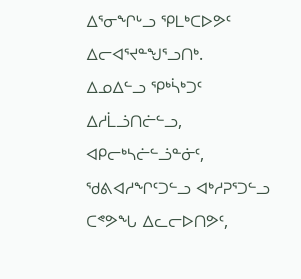ᐃᕐᓂᖏᒡᓗ ᕿᒪᒃᑕᐅᕗᑦ ᐃᓕᐊᕐᔪᓐᖑᕐᓗᑎᒃ.
ᐃᓄᐃᓪᓗ ᕿᒃᓵᒃᑐᑦ ᐃᓱᒫᓘᑎᓖᓪᓗ, ᐊᑭᓕᒃᓴᓖᓪᓘᓐᓃᑦ, ᖁᕕᐊᓱᖏᑦᑐᓪᓗ ᐊᒃᓱᕈᕐᑐᓪᓗ ᑕᕝᕗᖓ ᐃᓚᓕᐅᑎᕗᑦ,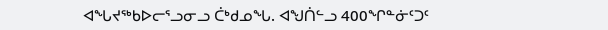ᐊᖓᔪᖅᑲᐅᓕᕐᓗᓂᓗ ᑖᒃᑯᓄᖓ. ᐊᖑᑏᓪᓗ 400ᖏᓐᓃᑦᑐᑦ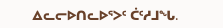ᐃᓚᓕᐅᑎᓚᐅᕐᐳᑦ ᑖᑦᓱᒧᖓ.